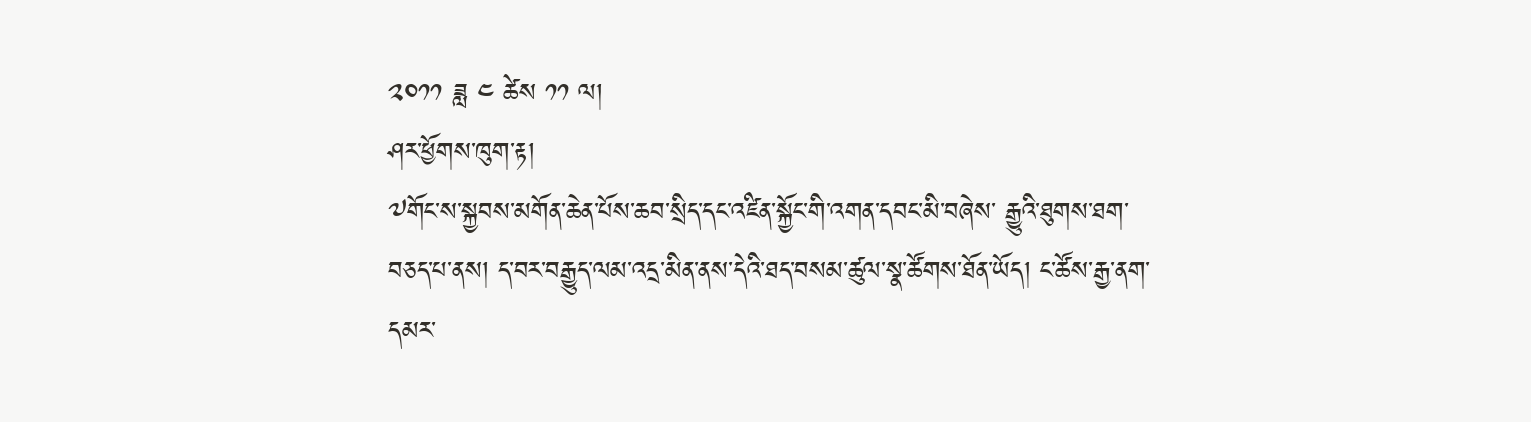༢༠༡༡ ཟླ ༤ ཚེས ༡༡ ལ།
ཤར་ཕྱོགས་ཁུག་རྟ།
༧གོང་ས་སྐྱབས་མགོན་ཆེན་པོས་ཆབ་སྲིད་དང་འཛིན་སྐྱོང་གི་འགན་དབང་མི་བཞེས་ རྒྱུའི་ཐུགས་ཐག་བཅད་པ་ནས། ད་བར་བརྒྱུད་ལམ་འདྲ་མིན་ནས་དེའི་ཐད་བསམ་ཚུལ་སྣ་ཚོགས་ཐོན་ཡོད། ང་ཚོས་རྒྱ་ནག་དམར་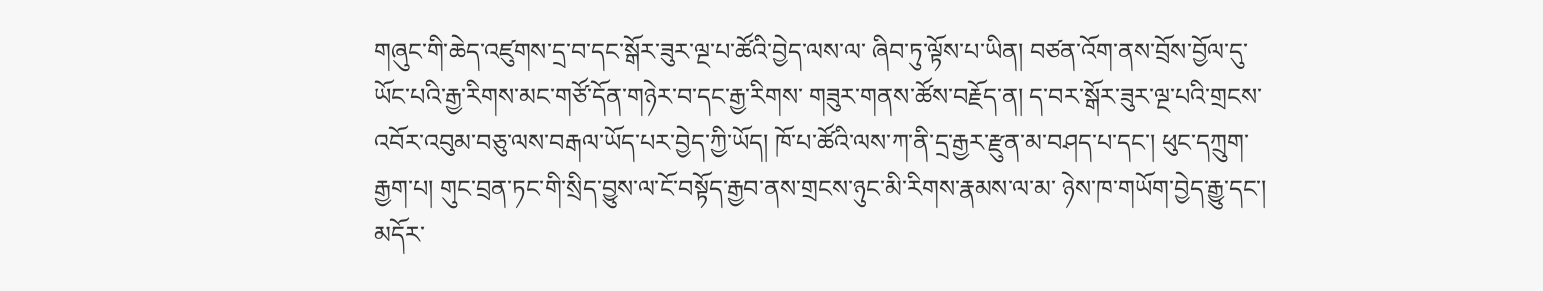གཞུང་གི་ཆེད་འཛུགས་དྲ་བ་དང་སྒོར་ཟུར་ལྔ་པ་ཚོའི་བྱེད་ལས་ལ་ ཞིབ་ཏུ་ལྟོས་པ་ཡིན། བཙན་འོག་ནས་བྲོས་བྱོལ་དུ་ཡོང་པའི་རྒྱ་རིགས་མང་གཙོ་དོན་གཉེར་བ་དང་རྒྱ་རིགས་ གཟུར་གནས་ཚོས་བརྗོད་ན། ད་བར་སྒོར་ཟུར་ལྔ་པའི་གྲངས་ འབོར་འབུམ་བཅུ་ལས་བརྒལ་ཡོད་པར་བྱེད་ཀྱི་ཡོད། ཁོ་པ་ཚོའི་ལས་ཀ་ནི་དྲ་རྒྱར་རྫུན་མ་བཤད་པ་དང་། ཕུང་དཀྲུག་རྒྱག་པ། གུང་བྲན་ཏང་གི་སྲིད་བྱུས་ལ་ངོ་བསྟོད་རྒྱབ་ནས་གྲངས་ཉུང་མི་རིགས་རྣམས་ལ་མ་ ཉེས་ཁ་གཡོག་བྱེད་རྒྱུ་དང་། མདོར་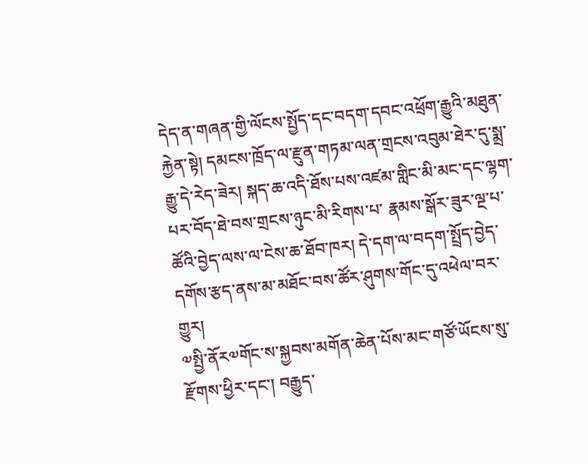དེད་ན་གཞན་གྱི་ལོངས་སྤྱོད་དང་བདག་དབང་འཕྲོག་རྒྱུའི་མཐུན་རྐྱེན་སྟེ། དམངས་ཁྲོད་ལ་རྫུན་གཏམ་ལན་གྲངས་འབུམ་ཐེར་དུ་སྨྲ་རྒྱུ་དེ་རེད་ཟེར། སྐད་ཆ་འདི་ཐོས་པས་འཛམ་གླིང་མི་མང་དང་ལྷག་པར་བོད་ཐེ་བས་གྲངས་ཉུང་མི་རིགས་པ་ རྣམས་སྒོར་ཟུར་ལྔ་པ་ཚོའི་བྱེད་ལས་ལ་ངེས་ཆ་ཐོབ་ཁར། དེ་དག་ལ་བདག་སྤྲོད་བྱེད་དགོས་རྩད་ནས་མ་མཐོང་བས་ཚོར་ཤུགས་གོང་དུ་འཕེལ་བར་ གྱུར།
༧སྤྱི་ནོར༧གོང་ས་སྐྱབས་མགོན་ཆེན་པོས་མང་གཙོ་ཡོངས་སུ་རྫོགས་ཕྱིར་དང་། བརྒྱུད་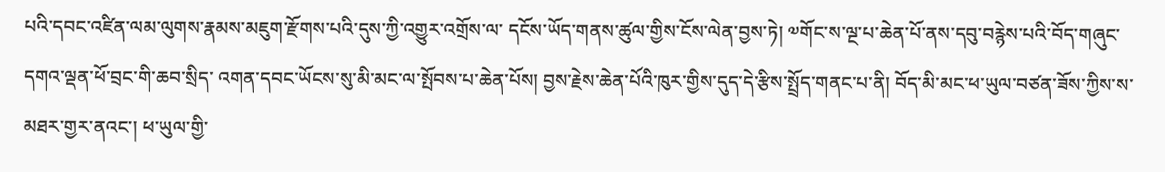པའི་དབང་འཛིན་ལམ་ལུགས་རྣམས་མཇུག་རྫོགས་པའི་དུས་ཀྱི་འགྱུར་འགྲོས་ལ་ དངོས་ཡོད་གནས་ཚུལ་གྱིས་ངོས་ལེན་བྱས་ཏེ། ༧གོང་ས་ལྔ་པ་ཆེན་པོ་ནས་དབུ་བརྙེས་པའི་བོད་གཞུང་དགའ་ལྡན་ཕོ་བྲང་གི་ཆབ་སྲིད་ འགན་དབང་ཡོངས་སུ་མི་མང་ལ་སྤོབས་པ་ཆེན་པོས། བྱས་རྗེས་ཆེན་པོའི་ཁུར་གྱིས་དུད་དེ་རྩིས་སྤྲོད་གནང་པ་ནི། བོད་མི་མང་ཕ་ཡུལ་བཙན་ཟོས་ཀྱིས་ས་མཐར་གྱར་ནའང་། ཕ་ཡུལ་གྱི་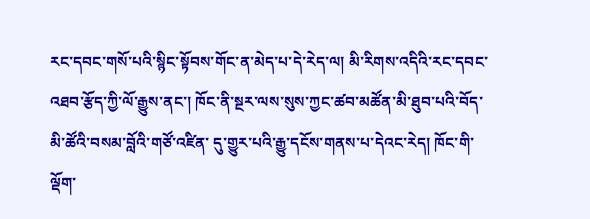རང་དབང་གསོ་པའི་སྙིང་སྟོབས་གོང་ན་མེད་པ་དེ་རེད་ལ། མི་རིགས་འདིའི་རང་དབང་འཐབ་རྩོད་ཀྱི་ལོ་རྒྱུས་ནང་། ཁོང་ནི་སྔར་ལས་སུས་ཀྱང་ཚབ་མཚོན་མི་ཐུབ་པའི་བོད་མི་ཚོའི་བསམ་བློའི་གཙོ་འཛིན་ དུ་གྱུར་པའི་རྒྱུ་དངོས་གནས་པ་དེའང་རེད། ཁོང་གི་ལྡོག་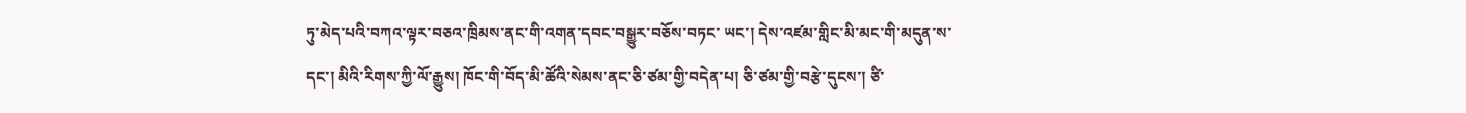ཏུ་མེད་པའི་བཀའ་ལྟར་བཅའ་ཁྲིམས་ནང་གི་འགན་དབང་བསྒྱུར་བཅོས་བཏང་ ཡང་། དེས་འཛམ་གླིང་མི་མང་གི་མདུན་ས་དང་། མིའི་རིགས་ཀྱི་ལོ་རྒྱུས། ཁོང་གི་བོད་མི་ཚོའི་སེམས་ནང་ཅི་ཙམ་གྱི་བདེན་པ། ཅི་ཙམ་གྱི་བརྩེ་དུངས་། ཙི་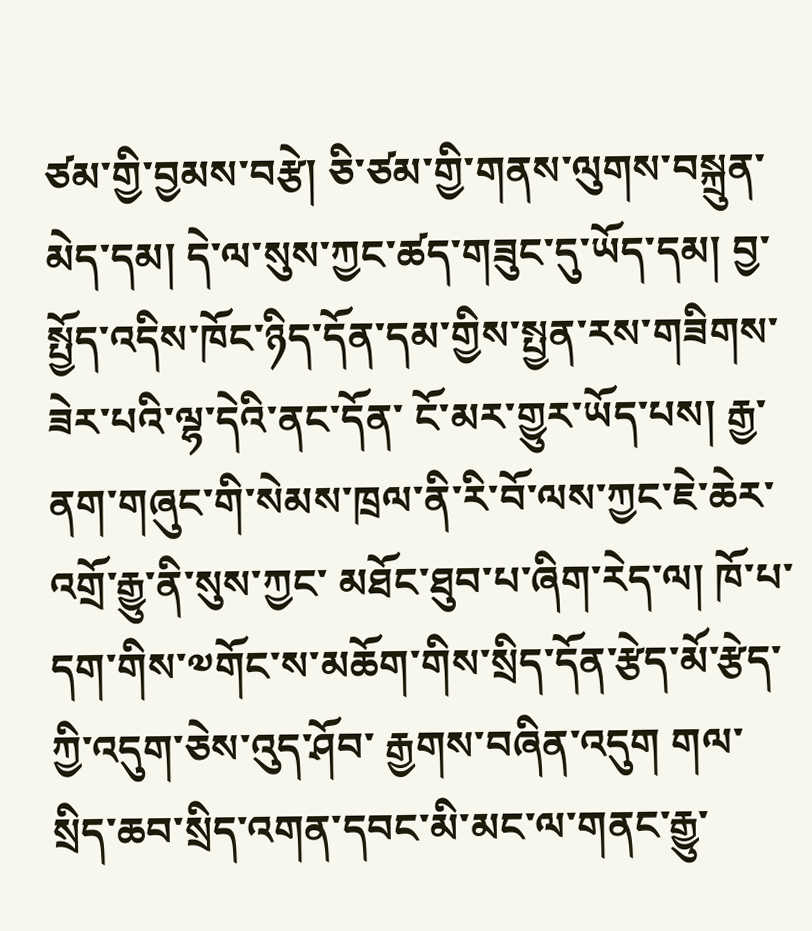ཙམ་གྱི་བྱམས་བརྩེ། ཅི་ཙམ་གྱི་གནས་ལུགས་བསྐྲུན་མེད་དམ། དེ་ལ་སུས་ཀྱང་ཚད་གཟུང་དུ་ཡོད་དམ། བྱ་སྤྱོད་འདིས་ཁོང་ཉིད་དོན་དམ་གྱིས་སྤྱན་རས་གཟིགས་ཟེར་པའི་ལྷ་དེའི་ནང་དོན་ ངོ་མར་གྱུར་ཡོད་པས། རྒྱ་ནག་གཞུང་གི་སེམས་ཁྲལ་ནི་རི་བོ་ལས་ཀྱང་ཇེ་ཆེར་འགྲོ་རྒྱུ་ནི་སུས་ཀྱང་ མཐོང་ཐུབ་པ་ཞིག་རེད་ལ། ཁོ་པ་དག་གིས་༧གོང་ས་མཆོག་གིས་སྲིད་དོན་རྩེད་མོ་རྩེད་ཀྱི་འདུག་ཅེས་འུད་ཤོབ་ རྒྱགས་བཞིན་འདུག གལ་སྲིད་ཆབ་སྲིད་འགན་དབང་མི་མང་ལ་གནང་རྒྱུ་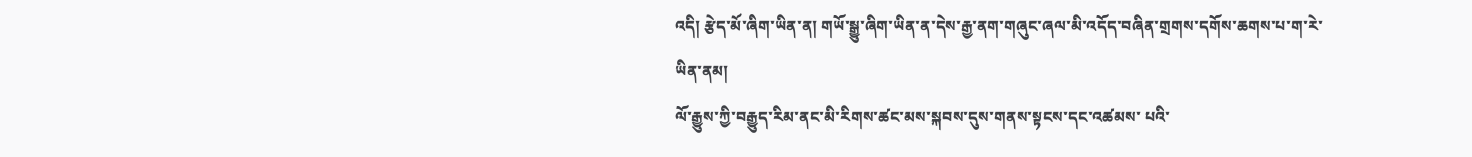འདི། རྩེད་མོ་ཞིག་ཡིན་ན། གཡོ་སྒྱུ་ཞིག་ཡིན་ན་དེས་རྒྱ་ནག་གཞུང་ཞལ་མི་འདོད་བཞིན་གྲགས་དགོས་ཆགས་པ་ག་རེ་ ཡིན་ནམ།
ལོ་རྒྱུས་ཀྱི་བརྒྱུད་རིམ་ནང་མི་རིགས་ཚང་མས་སྐབས་དུས་གནས་སྟངས་དང་འཚམས་ པའི་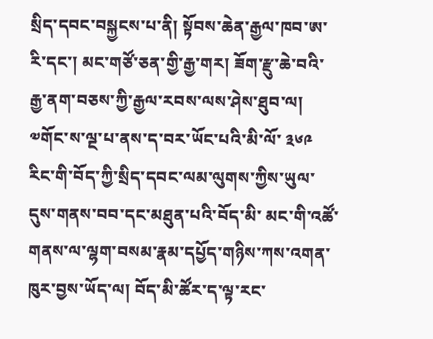སྲིད་དབང་བསྐྱངས་པ་ནི། སྟོབས་ཆེན་རྒྱལ་ཁབ་ཨ་རི་དང་། མང་གཙོ་ཅན་གྱི་རྒྱ་གར། ཟོག་རྫུ་ཆེ་བའི་རྒྱ་ནག་བཅས་ཀྱི་རྒྱལ་རབས་ལས་ཤེས་ཐུབ་ལ། ༧གོང་ས་ལྔ་པ་ནས་ད་བར་ཡོང་པའི་མི་ལོ་ ༣༦༩ རིང་གི་བོད་ཀྱི་སྲིད་དབང་ལམ་ལུགས་ཀྱིས་ཡུལ་དུས་གནས་བབ་དང་མཐུན་པའི་བོད་མི་ མང་གི་འཚོ་གནས་ལ་ལྷག་བསམ་རྣམ་དཔྱོད་གཉིས་ཀས་འགན་ཁུར་བྱས་ཡོད་ལ། བོད་མི་ཚོར་ད་ལྟ་རང་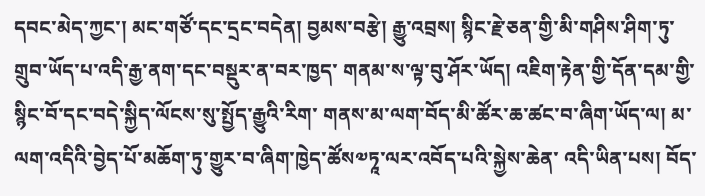དབང་མེད་ཀྱང་། མང་གཙོ་དང་དྲང་བདེན། བྱམས་བརྩེ། རྒྱུ་འབྲས། སྙིང་རྗེ་ཅན་གྱི་མི་གཤིས་ཤིག་ཏུ་གྲུབ་ཡོད་པ་འདི་རྒྱ་ནག་དང་བསྡུར་ན་བར་ཁྱད་ གནམ་ས་ལྟ་བུ་ཤོར་ཡོད། འཇིག་རྟེན་གྱི་དོན་དམ་གྱི་སྙིང་བོ་དང་བདེ་སྐྱིད་ལོངས་སུ་སྤྱོད་རྒྱུའི་རིག་ གནས་མ་ལག་བོད་མི་ཚོར་ཆ་ཚང་བ་ཞིག་ཡོད་ལ། མ་ལག་འདིའི་བྱེད་པོ་མཆོག་ཏུ་གྱུར་བ་ཞིག་ཁྱེད་ཚོས༧ཏཱ་ལར་འབོད་པའི་སྐྱེས་ཆེན་ འདི་ཡིན་པས། བོད་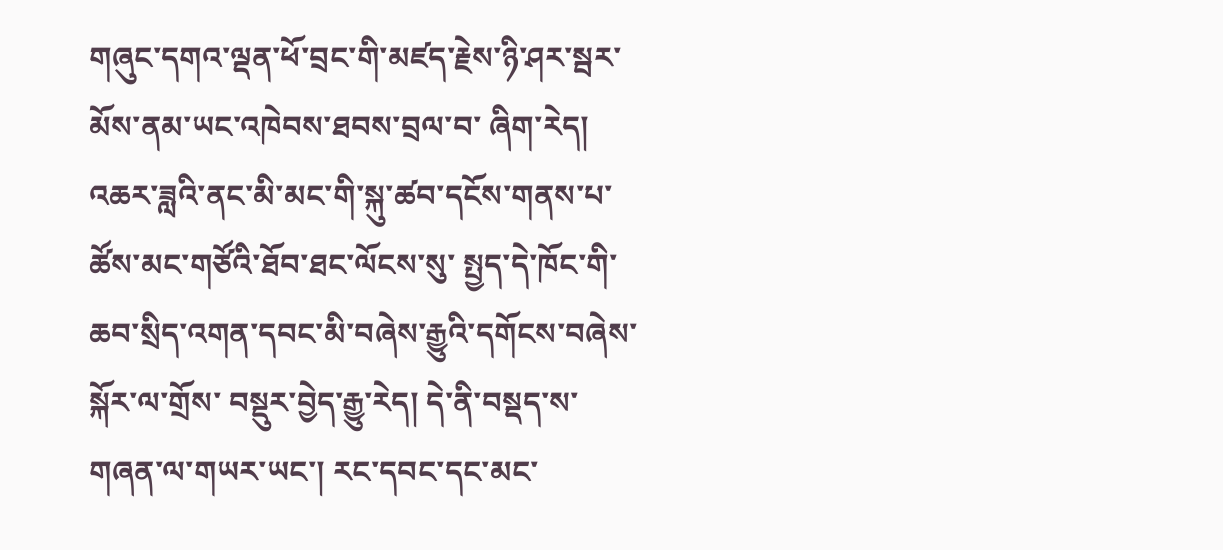གཞུང་དགའ་ལྡན་ཕོ་བྲང་གི་མཛད་རྗེས་ཉི་ཤར་སྦར་མོས་ནམ་ཡང་འཁེབས་ཐབས་བྲལ་བ་ ཞིག་རེད།
འཆར་ཟླའི་ནང་མི་མང་གི་སྐུ་ཚབ་དངོས་གནས་པ་ཚོས་མང་གཙོའི་ཐོབ་ཐང་ལོངས་སུ་ སྤྱད་དེ་ཁོང་གི་ཆབ་སྲིད་འགན་དབང་མི་བཞེས་རྒྱུའི་དགོངས་བཞེས་སྐོར་ལ་གྲོས་ བསྡུར་བྱེད་རྒྱུ་རེད། དེ་ནི་བསྡད་ས་གཞན་ལ་གཡར་ཡང་། རང་དབང་དང་མང་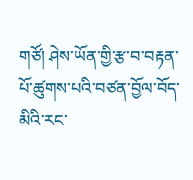གཙོ། ཤེས་ཡོན་གྱི་རྩ་བ་བརྟན་པོ་ཚུགས་པའི་བཙན་བྱོལ་བོད་མིའི་རང་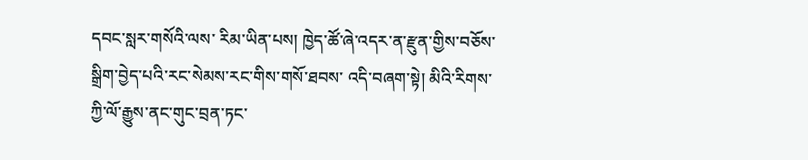དབང་སླར་གསོའི་ལས་ རིམ་ཡིན་པས། ཁྱེད་ཚོ་ཞེ་འདར་ན་རྫུན་གྱིས་བཅོས་སྒྲིག་བྱེད་པའི་རང་སེམས་རང་གིས་གསོ་ཐབས་ འདི་བཞག་སྟེ། མིའི་རིགས་ཀྱི་ལོ་རྒྱུས་ནང་གུང་བྲན་ཏང་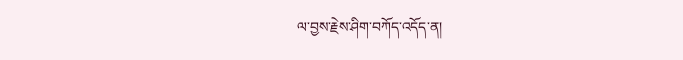ལ་བྱས་རྗེས་ཤིག་བཀོད་འདོད་ན།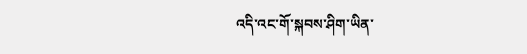འདི་འང་གོ་སྐབས་ཤིག་ཡིན་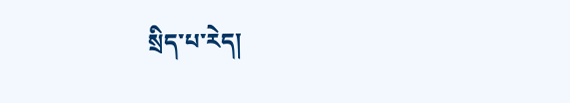སྲིད་པ་རེད།